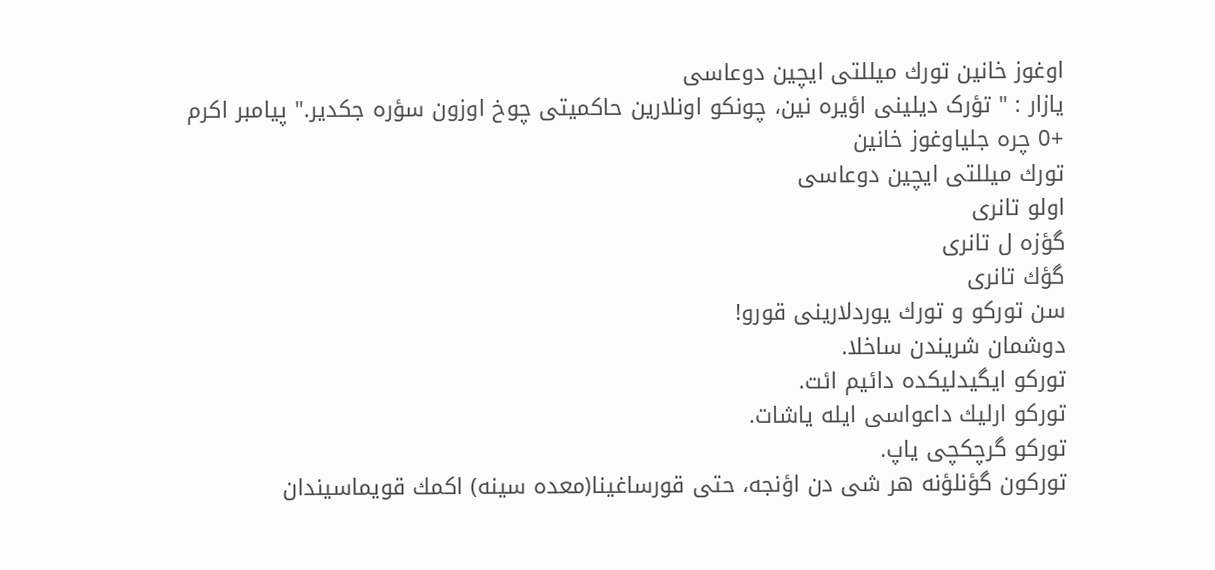اوغوز خانین تورك میللتی ایچین دوعاسی
یازار : " تؤرک دیلینی اؤیره نین، چونکو اونلارین حاکمیتی چوخ اوزون سؤره جکدیر." پیامبر اکرم
+0 چره جلیاوغوز خانین
تورك میللتی ایچین دوعاسی
اولو تانری
گؤزه ل تانری
گؤك تانری
سن توركو و تورك یوردلارینی قورو!
دوشمان شریندن ساخلا.
توركو ایگیدلیكده دائیم ائت.
توركو ارلیك داعواسی ایله یاشات.
توركو گرچكچی یاپ.
توركون گؤنلؤنه هر شی دن اؤنجه، حتی قورساغینا(معده سینه) اكمك قویماسیندان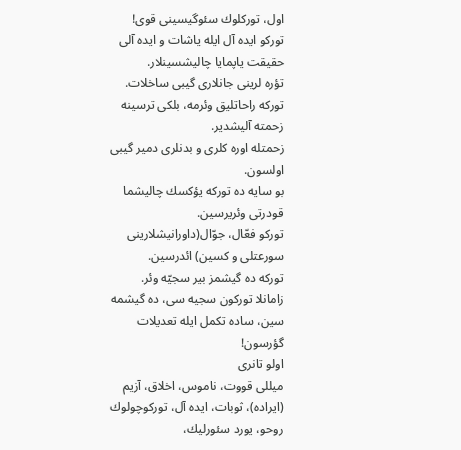اول، توركلوك سئوگیسینی قوی!
توركو ایده آل ایله یاشات و ایده آلی حقیقت یاپمایا چالیشسینلار.
تؤره لرینی جانلاری گیبی ساخلات.
توركه راحاتلیق وئرمه، بلكی ترسینه زحمته آلیشدیر.
زحمتله اوره كلری و بدنلری دمیر گیبی اولسون.
بو سایه ده توركه یؤكسك چالیشما قودرتی وئریرسین.
توركو فعّال، جوّال(داورانیشلارینی سورعتلی و كسین) ائدرسین.
توركه ده گیشمز بیر سجیّه وئر.
زامانلا توركون سجیه سی، ده گیشمه سین، ساده تكمل ایله تعدیلات گؤرسون!
اولو تانری
میللی قووت، ناموس، اخلاق، آزیم (ایراده)، ثوبات، ایده آل، توركوچولوك روحو، یورد سئورلیك،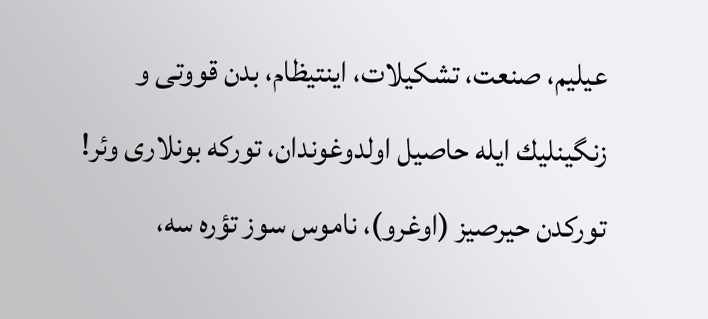عیلیم، صنعت، تشكیلات، اینتیظام، بدن قووتی و زنگینلیك ایله حاصیل اولدوغوندان، توركه بونلاری وئر!
توركدن حیرصیز (اوغرو)، ناموس سوز تؤره سه،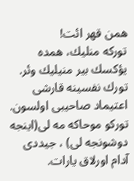همن قهر ائت!
توركه منلیك، همده یؤكسك بیر منیلیك وئر.
تورك نفسینه قارشی اعتیماد صاحیبی اولسون.
توركو موحاكه مه لی(اینجه دوشونجه لی) ، جیددی آدام اورلاق یارات.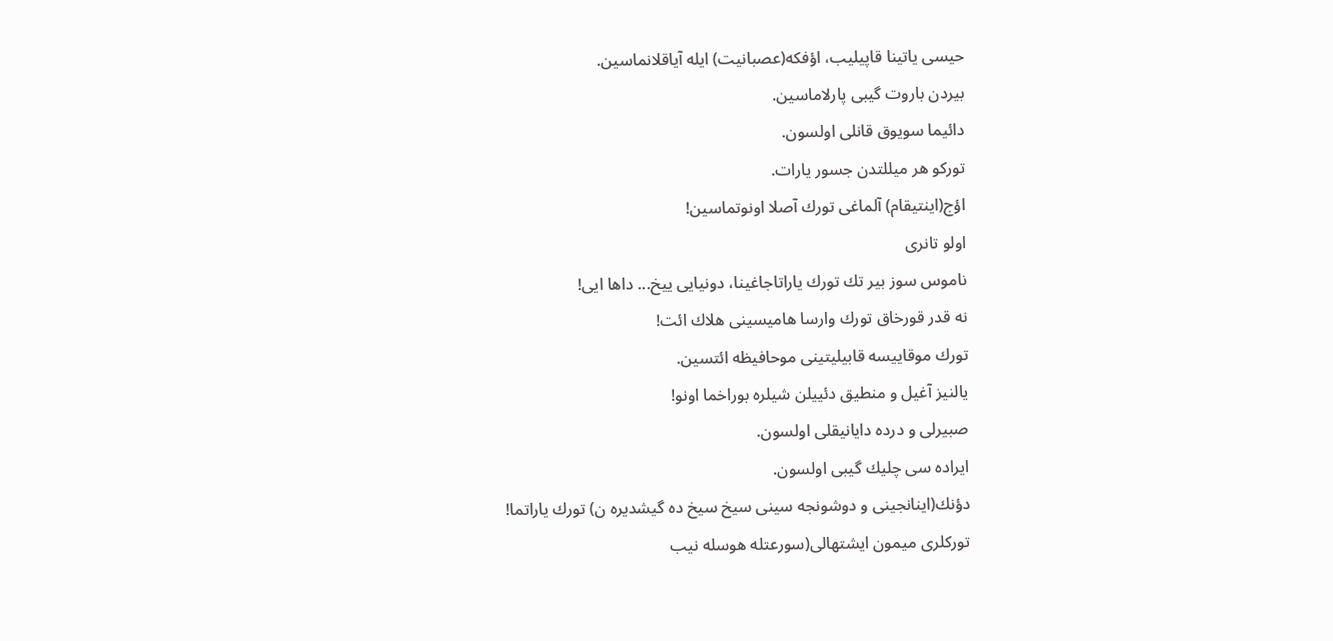حیسی یاتینا قاپیلیب، اؤفكه(عصبانیت) ایله آیاقلانماسین.
بیردن باروت گیبی پارلاماسین.
دائیما سویوق قانلی اولسون.
توركو هر میللتدن جسور یارات.
اؤج(اینتیقام) آلماغی تورك آصلا اونوتماسین!
اولو تانری
ناموس سوز بیر تك تورك یاراتاجاغینا، دونیایی ییخ... داها ایی!
نه قدر قورخاق تورك وارسا هامیسینی هلاك ائت!
تورك موقاییسه قابیلیتینی موحافیظه ائتسین.
یالنیز آغیل و منطیق دئییلن شیلره بوراخما اونو!
صبیرلی و درده دایانیقلی اولسون.
ایراده سی چلیك گیبی اولسون.
دؤنك(اینانجینی و دوشونجه سینی سیخ سیخ ده گیشدیره ن) تورك یاراتما!
توركلری میمون ایشتهالی(سورعتله هوسله نیب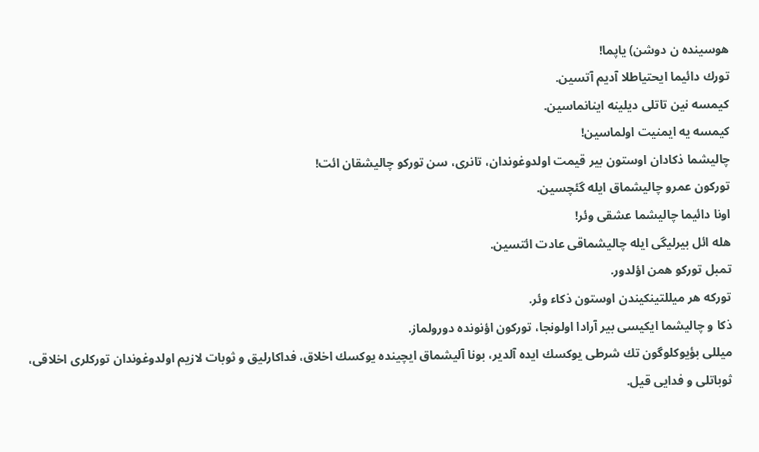هوسینده ن دوشن) یاپما!
تورك دائیما ایحتیاطلا آدیم آتسین.
كیمسه نین تاتلی دیلینه اینانماسین.
كیمسه یه ایمنیت اولماسین!
چالیشما ذكادان اوستون بیر قیمت اولدوغوندان، تانری، سن توركو چالیشقان ائت!
توركون عمرو چالیشماق ایله گئچسین.
اونا دائیما چالیشما عشقی وئر!
هله ائل بیرلیگی ایله چالیشماقی عادت ائتسین.
تمبل توركو همن اؤلدور.
توركه هر میللتینكیندن اوستون ذكاء وئر.
ذكا و چالیشما ایكیسی بیر آرادا اولونجا، توركون اؤنونده دورولماز.
میللی بؤیوكلوگون تك شرطی یوكسك ایده آلدیر، بونا آلیشماق ایچینده یوكسك اخلاق، فداكارلیق و ثوبات لازیم اولدوغوندان توركلری اخلاقی، ثوباتلی و فدایی قیل.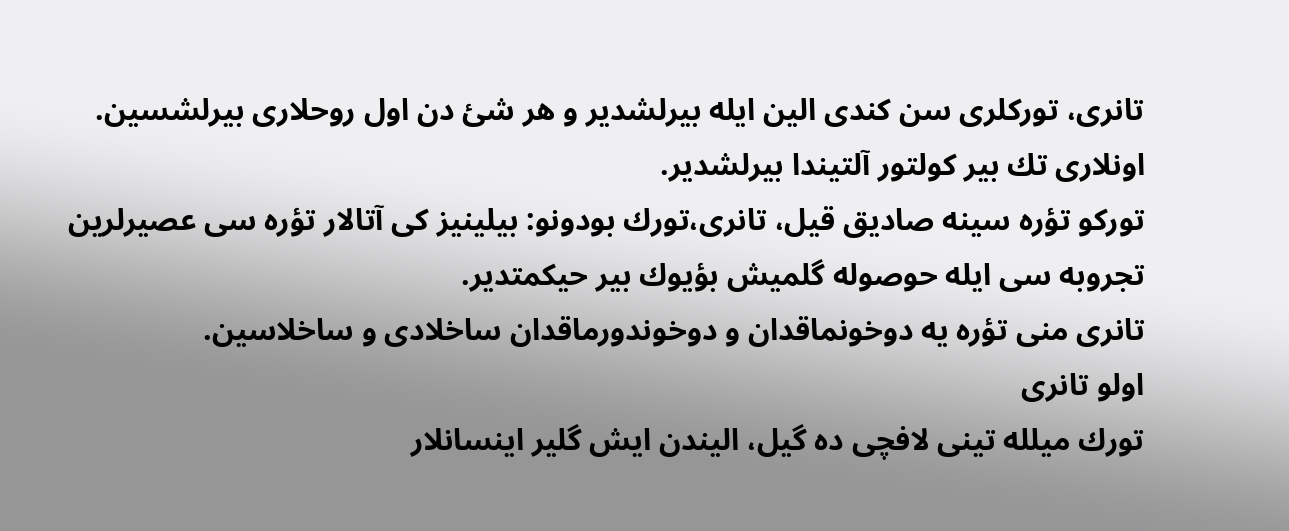تانری، توركلری سن كندی الین ایله بیرلشدیر و هر شئ دن اول روحلاری بیرلشسین.
اونلاری تك بیر كولتور آلتیندا بیرلشدیر.
توركو تؤره سینه صادیق قیل، تانری،تورك بودونو: بیلینیز كی آتالار تؤره سی عصیرلرین تجروبه سی ایله حوصوله گلمیش بؤیوك بیر حیكمتدیر.
تانری منی تؤره یه دوخونماقدان و دوخوندورماقدان ساخلادی و ساخلاسین.
اولو تانری
تورك میلله تینی لافچی ده گیل، الیندن ایش گلیر اینسانلار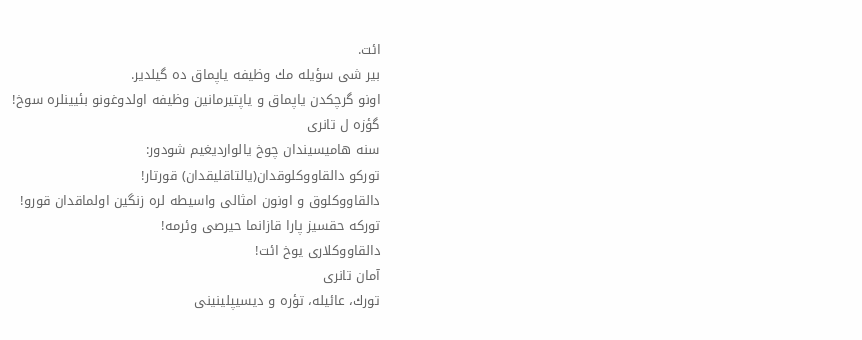ائت.
بیر شی سؤیله مك وظیفه یاپماق ده گیلدیر.
اونو گرچكدن یاپماق و یاپتیرمانین وظیفه اولدوغونو بئیینلره سوخ!
گؤزه ل تانری
سنه هامیسیندان چوخ یالواردیغیم شودور:
توركو دالقاووكلوقدان(یالتاقلیقدان) قورتار!
دالقاووكلوق و اونون امثالی واسیطه لره زنگین اولماقدان قورو!
توركه حقسیز پارا قازانما حیرصی وئرمه!
دالقاووكلاری یوخ ائت!
آمان تانری
تورك، عائیله، تؤره و دیسیپلینینی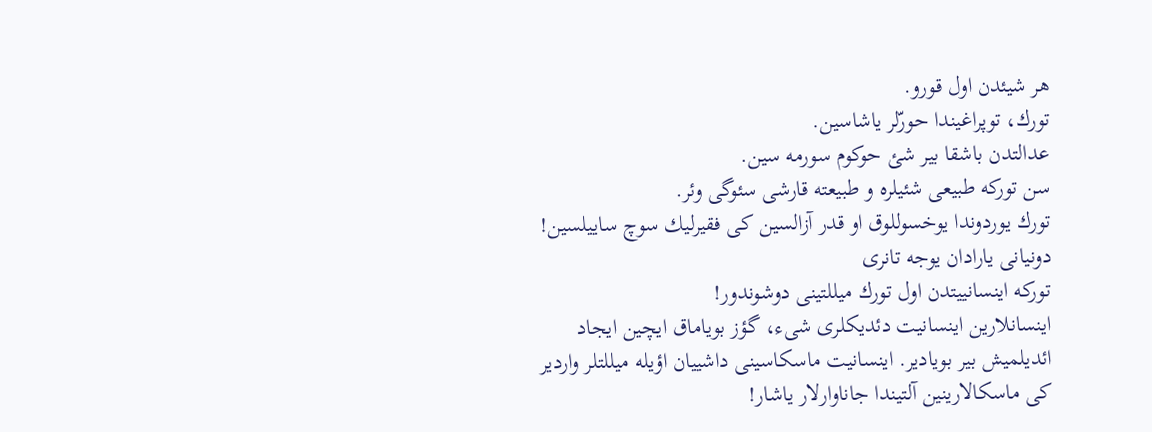هر شیئدن اول قورو.
تورك، توپراغیندا حورّلر یاشاسین.
عدالتدن باشقا بیر شئ حوكوم سورمه سین.
سن توركه طبیعی شئیلره و طبیعته قارشی سئوگی وئر.
تورك یوردوندا یوخسوللوق او قدر آزالسین كی فقیرلیك سوچ ساییلسین!
دونیانی یارادان یوجه تانری
توركه اینسانییتدن اول تورك میللتینی دوشوندور!
اینسانلارین اینسانیت دئدیكلری شیء، گؤز بویاماق ایچین ایجاد ائدیلمیش بیر بویادیر. اینسانیت ماسكاسینی داشییان اؤیله میللتلر واردیر كی ماسكالارینین آلتیندا جاناوارلار یاشار!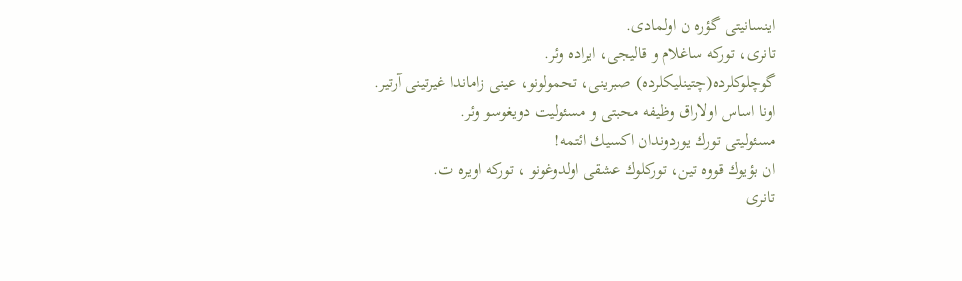اینسانیتی گؤره ن اولمادی.
تانری، توركه ساغلام و قالیجی، ایراده وئر.
گوچلوكلرده(چتینلیكلرده) صبرینی، تحمولونو، عینی زاماندا غیرتینی آرتیر.
اونا اساس اولاراق وظیفه محبتی و مسئولیت دویغوسو وئر.
مسئولیتی تورك یوردوندان اكسیك ائتمه!
ان بؤیوك قووه تین، توركلوك عشقی اولدوغونو ، توركه اویره ت.
تانری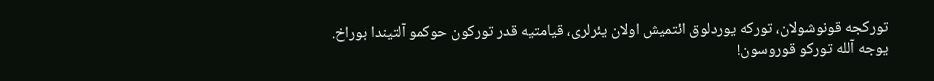توركجه قونوشولان، توركه یوردلوق ائتمیش اولان یئرلری، قیامتیه قدر توركون حوكمو آلتیندا بوراخ.
یوجه آلله توركو قوروسون!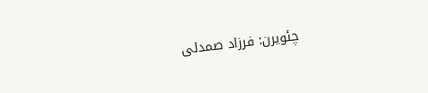چئویرن: فرزاد صمدلی